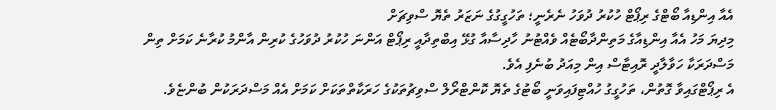އެއާ އިންޑިއާ ބޯޓްގެ ރިޕޯޓް ހުކުރު ދުވަހު ނެރެނީ؛ ތަހުގީގުގެ ނަޒަރު ތެޔޮ ސްވިޗަށް
މިދިޔަ މަހު އެއާ އިންޑިއާގެ މަތިންދާބޯޓެއް ވެއްޓުނު ހާދިސާއާ ގުޅޭ އިބްތިދާއީ ރިޕޯޓް އަންނަ ހުކުރު ދުވަހުގެ ކުރިން އާންމު ކުރާނެ ކަމަށް ތިން މަސްދަރަކާ ހަވާލާދީ ރޮއިޓާސް އިން މިއަދު ބުނެފި އެވެ.
އެ ރިޕޯޓްގައިވާ ގޮތުން، ތަހުގީގު ހުއްޓިފައިވަނީ ބޯޓުގެ ތެޔޮ ކޮންޓްރޯލް ސްވިޗުތަކުގެ ހަރަކާތްތަކަށް ކަމަށް އެއް މަސްދަރަކުން ބުންޏެވެ.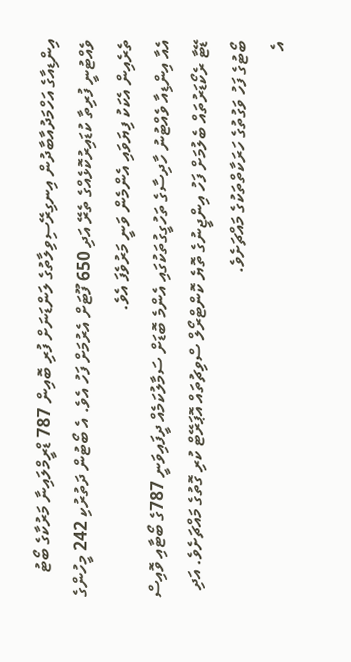އިންޑިއާގެ އަހްމަދުއާބާދުން އިނގިރޭސިވިލާތުގެ ލަންޑަނަށް ފުރި ބޮއިން 787 ޑްރީމްލައިނާ މަރުކާގެ ބޯޓު ވެއްޓުނީ ފުރިތާ ކުޑައިރުކޮޅެއްގެ ތެރޭ އަދި 650 ފޫޓަށް އެރުމަށް ފަހު އެވެ. އެ ބޯޓުން ދަތުރުކި 242 މީހުންގެ ތެރެއިން އެކަކު ފިޔަވައި އެންމެން ވަނީ މަރުވެފަ އެވެ.
އެއާ އިންޑިއާ ވެއްޓުނު ހާދިސާގެ ތަހުގީގުތަކުގައި އެންމެ ބޮޑަށް ސަމާލުކަމެއް ދީފައިވަނީ 787ގެ ބޯޓާއި ވޮއިސް ޑޭޓާ ރެކޯޑަރުތައް ބެލުމަށް ފަހު އިންޖީނުގެ ތޮޔެ ކޮންޓްރޯލް ސްވިޗުތައް އޮޕަރޭޓް ކުރި ގޮތުގެ މައްޗަށެވެ. އަދި ބޯޓުގެ ފަހު ވަގުތުގެ ހަރަކާތްތަކުގެ މައްޗަށެވެ.
އެ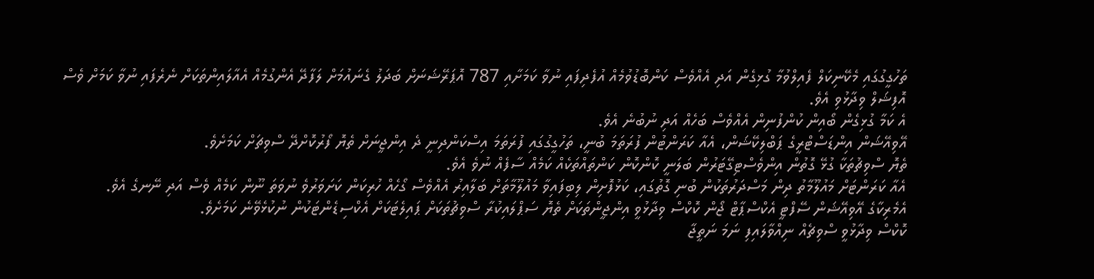ތަހުގީގުގައި މެކޭނިކަލް ފެއިލްވުމާ ގުޅިގެން އަދި އެއްވެސް ކަންބޮޑުވުމެއް އުފެދިފައި ނުވާ ކަމަށާއި 787 އޮޕަރޭޝަނަށް ބަދަލު ގެނައުމަށް ލަފާދޭ އެންގުމެއް އެއާލައިންތަކަށް ނެރެފައި ނުވާ ކަމަށް ވެސް އޮފިޝަލް ވިދާޅުވި އެވެ.
އެ ކަމާ ގުޅިގެން ބޯއިން ކުންފުނިން އެއްވެސް ބަހެއް އަދި ނުބުނެ އެވެ.
އޭވިއޭޝަން އިންޑަސްޓްރީގެ ޕަބްލިކޭޝަން، އެއާ ކަރަންޓުން ފުރަތަމަ ބުނީ، ތަހުގީގުގައި ފުރަތަމަ އިސްކަންދިނީ ދެ އިންޖީނަށް ތެޔޮ ފޯރުކޮށްދޭ ސްވިޗަށް ކަމަށެވެ.
ތެޔޮ ސްވިޗުތަކާ ގުޅޭ ގޮތުން އިންވެސްޓިގޭޓަރުން ބަލަނީ ކޮންކޮން ކަންތައްތަކެއް ކަމެއް ސާފެއް ނުވެ އެވެ.
އެއާ ކަރަންޓަށް މައުލޫމާތު ދިން މަސްދަރުތަކުން ބުނި ގޮތުގައި، ކަޅުފޮށިން ލިބިފައިވާ މައުލޫމާތަށް ބަލާއިރު އެއްވެސް ގޯހެއް ހުރިކަން ކަށަވަރުވެ ނުވަތަ ނޫން ކަމެއް ވެސް އަދި ނޭނގެ އެވެ.
އެމެރިކާގެ އޭވިއޭޝަން ސޭފްޓީ އެކްސްޕާޓް ޖޯން ކޮކްސް ވިދާޅުވީ އިންޖީންތަކަށް ތެޔޮ ސަޕްލައިކުރާ ސްވިޗުތަކަށް ޕައިލެޓަކަށް އެކްސިޑެންޓަކުން ނުކުޅެވޭނެ ކަމަށެވެ.
ކޮކްސް ވިދާޅުވީ ސްވިޗެއް ނިއްވާލައިފި ނަމަ ނަތީޖާ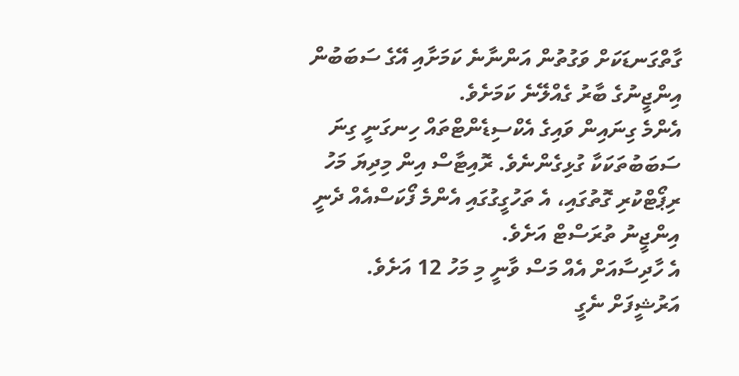ގާތްގަނޑަކަށް ވަގުތުން އަންނާނެ ކަމަށާއި އޭގެ ސަބަބުން އިންޖީނުގެ ބާރު ގެއްލޭނެ ކަމަށެވެ.
އެންމެ ގިނައިން ވައިގެ އެކްސިޑެންޓްތައް ހިނގަނީ ގިނަ ސަބަބުތަކަކާ ގުޅިގެންނެވެ. ރޮއިޓާސް އިން މިދިޔަ މަހު ރިޕޯޓްކުރި ގޮތުގައި، އެ ތަހުގީގުގައި އެންމެ ފޯކަސްއެއް ދެނީ އިންޖީނު ތުރަސްޓް އަށެވެ.
އެ ހާދިސާއަށް އެއް މަސް ވާނީ މި މަހު 12 އަށެވެ.
އަރުޝީފަށް ނެގީ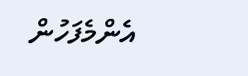އެންމެފަހުން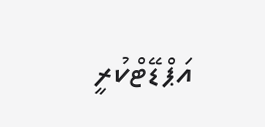އަޕްޑޭޓްކުރީ